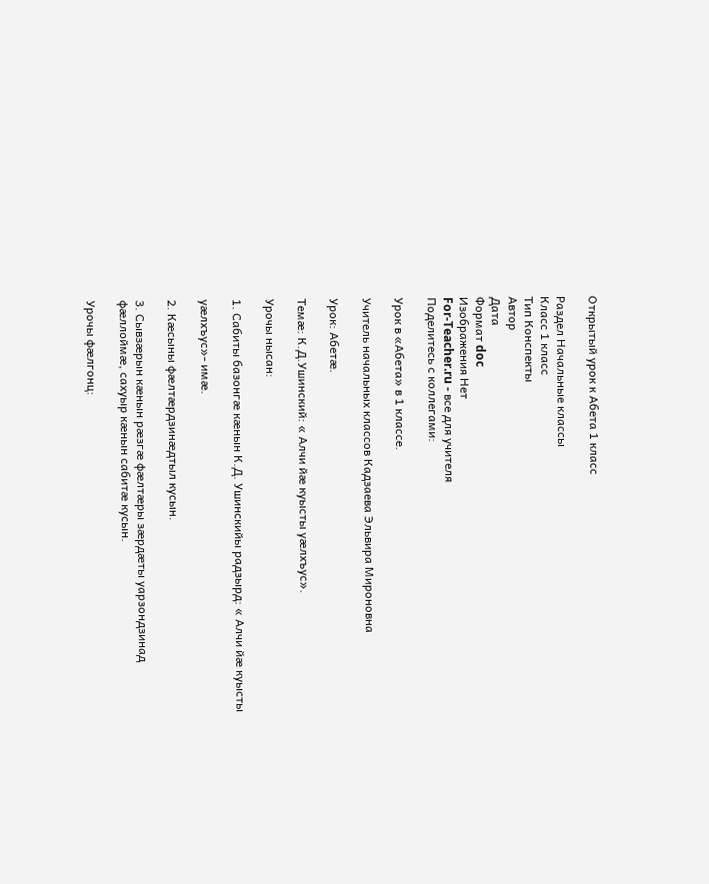Открытый урок к Абета 1 класс

Раздел Начальные классы
Класс 1 класс
Тип Конспекты
Автор
Дата
Формат doc
Изображения Нет
For-Teacher.ru - все для учителя
Поделитесь с коллегами:

Урок в «Абета» в 1 классе.

Учитель начальных классов Кадзаева Эльвира Мироновна

Урок: Абетæ.

Темæ: К.Д.Ушинский: « Алчи йæ куысты уæлхъус».

Урочы нысан:

1. Сабиты базонгæ кæнын К.Д. Ушинскийы радзырд: « Алчи йæ куысты

уæлхъус»- имæ.

2. Кæсыны фæлтæрдзинæдтыл кусын.

3. Сывзæрын кæнын рæзгæ фæлтæры зæрдæты уарзондзинад
фæллоймæ, сахуыр кæнын сабитæ кусын.

Урочы фæлгонц: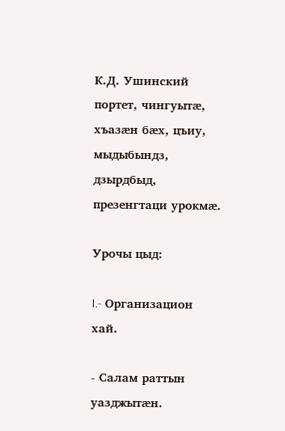К.Д. Ушинский портет, чингуытæ, хъазæн бæх, цъиу, мыдыбындз,
дзырдбыд, презенгтаци урокмæ.

Урочы цыд:

I.- Организацион хай.

- Салам раттын уазджытæн.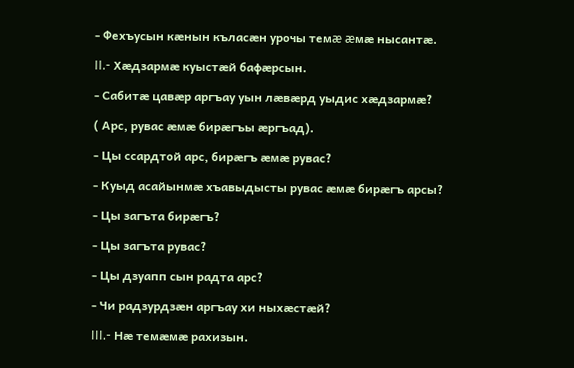- Фехъусын кæнын къласæн урочы темæ æмæ нысантæ.

II.- Хæдзармæ куыстæй бафæрсын.

- Сабитæ цавæр аргъау уын лæвæрд уыдис хæдзармæ?

( Арс, рувас æмæ бирæгъы æргъад).

- Цы ссардтой арс, бирæгъ æмæ рувас?

- Куыд асайынмæ хъавыдысты рувас æмæ бирæгъ арсы?

- Цы загъта бирæгъ?

- Цы загъта рувас?

- Цы дзуапп сын радта арс?

- Чи радзурдзæн аргъау хи ныхæстæй?

III.- Нæ темæмæ рахизын.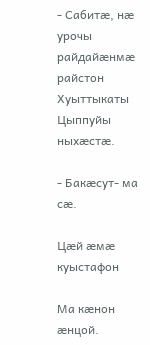- Сабитæ, нæ урочы райдайæнмæ райстон Хуыттыкаты Цыппуйы ныхæстæ.

- Бакæсут- ма сæ.

Цæй æмæ куыстафон

Ма кæнон æнцой.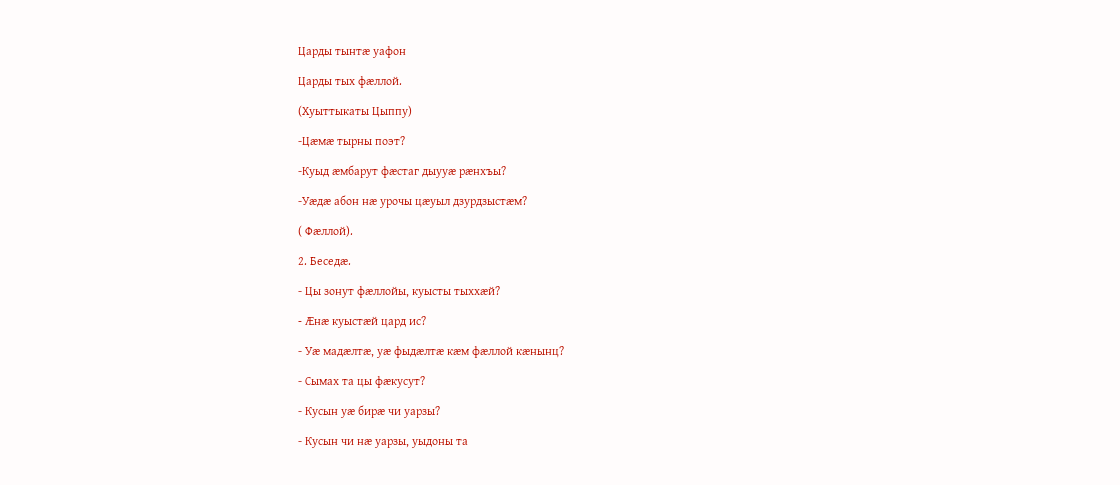Царды тынтæ уафон

Царды тых фæллой.

(Хуыттыкаты Цыппу)

-Цæмæ тырны поэт?

-Куыд æмбарут фæстаг дыууæ рæнхъы?

-Уæдæ абон нæ урочы цæуыл дзурдзыстæм?

( Фæллой).

2. Беседæ.

- Цы зонут фæллойы, куысты тыххæй?

- Æнæ куыстæй цард ис?

- Уæ мадæлтæ, уæ фыдæлтæ кæм фæллой кæнынц?

- Сымах та цы фæкусут?

- Кусын уæ бирæ чи уарзы?

- Кусын чи нæ уарзы, уыдоны та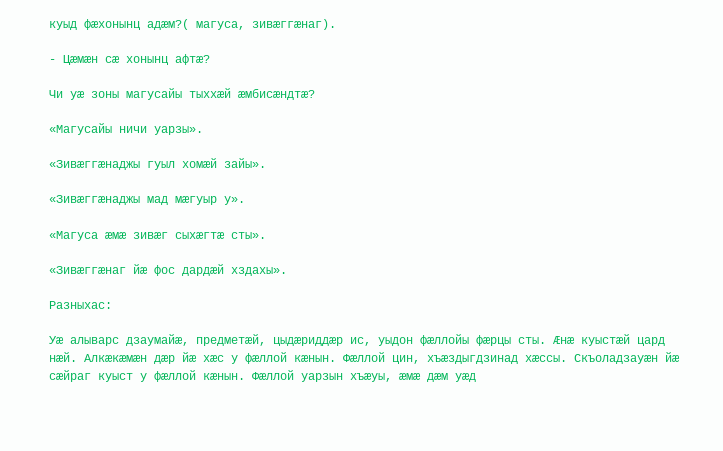куыд фæхонынц адæм?( магуса, зивæггæнаг).

- Цæмæн сæ хонынц афтæ?

Чи уæ зоны магусайы тыххæй æмбисæндтæ?

«Магусайы ничи уарзы».

«Зивæггæнаджы гуыл хомæй зайы».

«Зивæггæнаджы мад мæгуыр у».

«Магуса æмæ зивæг сыхæгтæ сты».

«Зивæггæнаг йæ фос дардæй хздахы».

Разныхас:

Уæ алыварс дзаумайæ, предметæй, цыдæриддæр ис, уыдон фæллойы фæрцы сты. Æнæ куыстæй цард нæй. Алкæкæмæн дæр йæ хæс у фæллой кæнын. Фæллой цин, хъæздыгдзинад хæссы. Скъоладзауæн йæ сæйраг куыст у фæллой кæнын. Фæллой уарзын хъæуы, æмæ дæм уæд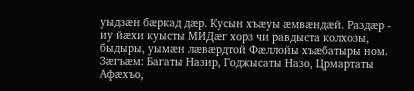уыдзæн бæркад дæр. Кусын хъæуы æмвæндæй. Раздæр - иу йæхи куысты МИДæг хорз чи равдыста колхозы, быдыры, уымæн лæвæрдтой Фæллойы хъæбатыры ном. Зæгъæм: Багаты Назир, Годжысаты Назо, Црмартаты Афæхъо,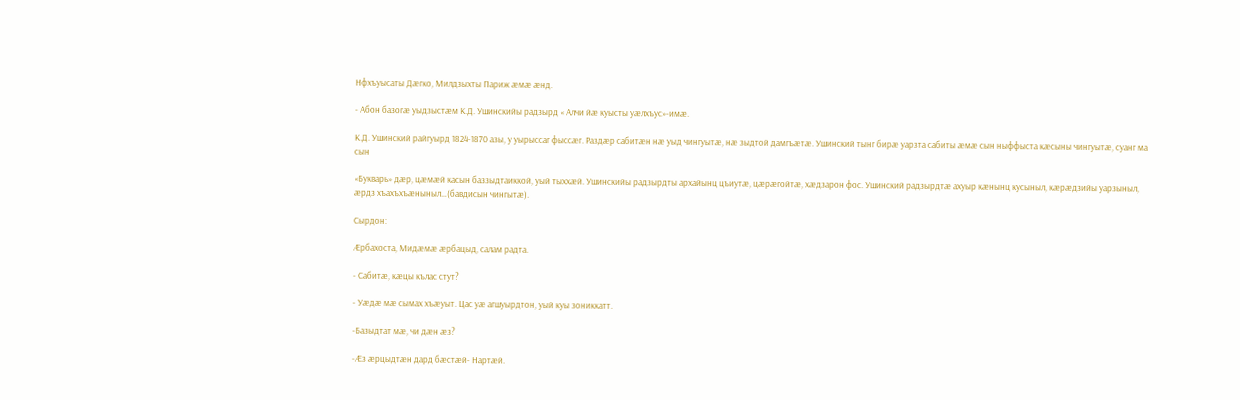Нфхъуысаты Дæгко, Милдзыхты Париж æмæ æнд.

- Абон базогæ уыдзыстæм К.Д. Ушинскийы радзырд « Алчи йæ куысты уæлхъус»-имæ.

К.Д. Ушинский райгуырд 1824-1870 азы, у уырыссаг фыссæг. Раздæр сабитæн нæ уыд чингуытæ, нæ зыдтой дамгъæтæ. Ушинский тынг бирæ уарзта сабиты æмæ сын ныффыста кæсыны чингуытæ, суанг ма сын

«Букварь» дæр, цæмæй касын баззыдтаиккой, уый тыххæй. Ушинскийы радзырдты архайынц цъиутæ, цæрæгойтæ, хæдзарон фос. Ушинский радзырдтæ ахуыр кæнынц кусыныл, кæрæдзийы уарзыныл, æрдз хъахъхъæныныл…(бавдисын чингытæ).

Сырдон:

Æрбахоста, Мидæмæ æрбацыд, салам радта.

- Сабитæ, кæцы кълас стут?

- Уæдæ мæ сымах хъæуыт. Цас уæ агшуырдтон, уый куы зониккатт.

-Базыдтат мæ, чи дæн æз?

-Æз æрцыдтæн дард бæстæй- Нартæй.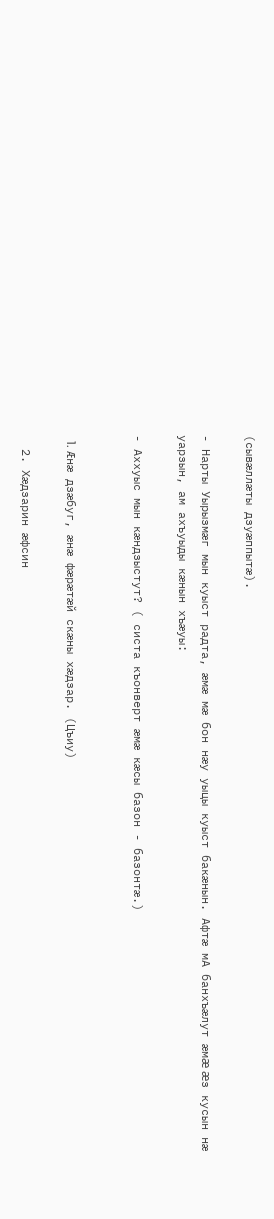(сывæллæты дзуæппытæ).

- Нарты Уырызмæг мын куыст радта, æмæ мæ бон нæу уыцы куыст бакæнын. Афтæ мА банхъæлут æмæ æз кусын нæ уарзын, ам ахъуыды кæнын хъæуы:

- Аххуыс мын кæндзыстут? ( систа къонверт æмæ кæсы базон - базонтæ.)


  1. Æнæ дзæбуг, æнæ фæрæтæй скæны хæдзар. (Цъиу)

  2. Хæдзарин æфсин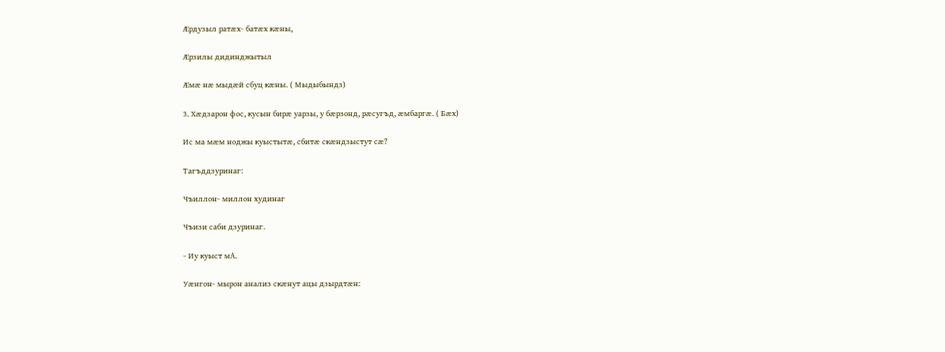Æрдузыл ратæх- батæх кæны,

Æрзилы дидинджытыл

Æмæ нæ мыдæй сбуц кæны. ( Мыдыбындз)

3. Хæдзарон фос, кусын бирæ уарзы, у бæрзонд, рæсугъд, æмбаргæ. ( Бæх)

Ис ма мæм ноджы куыстытæ, сбитæ скæндзыстут сæ?

Тагъддзуринаг:

Чъиллон- миллон худинаг

Чъизи саби дзуринаг.

- Иу куыст мА.

Уæнгон- мырон анализ скæнут ацы дзырдтæн: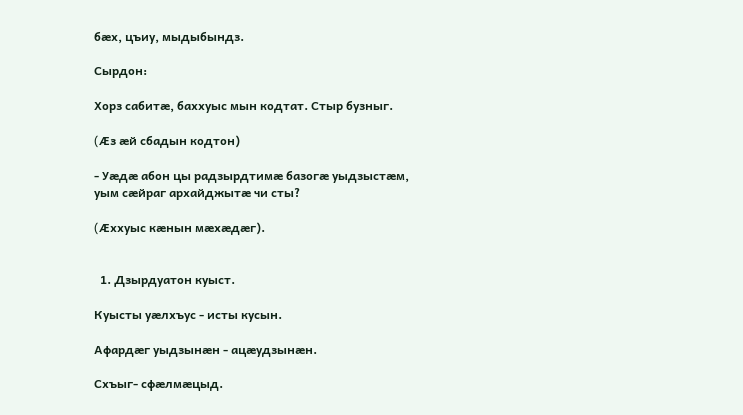бæх, цъиу, мыдыбындз.

Сырдон:

Хорз сабитæ, баххуыс мын кодтат. Стыр бузныг.

(Æз æй сбадын кодтон)

- Уæдæ абон цы радзырдтимæ базогæ уыдзыстæм, уым сæйраг архайджытæ чи сты?

(Æххуыс кæнын мæхæдæг).


  1. Дзырдуатон куыст.

Куысты уæлхъус - исты кусын.

Афардæг уыдзынæн - ацæудзынæн.

Схъыг- сфæлмæцыд.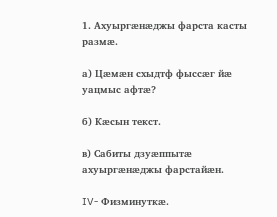1. Ахуыргæнæджы фарста касты размæ.

а) Цæмæн схыдтф фыссæг йæ уацмыс афтæ?

б) Кæсын текст.

в) Сабиты дзуæппытæ ахуыргæнæджы фарстайæн.

IV- Физминуткæ.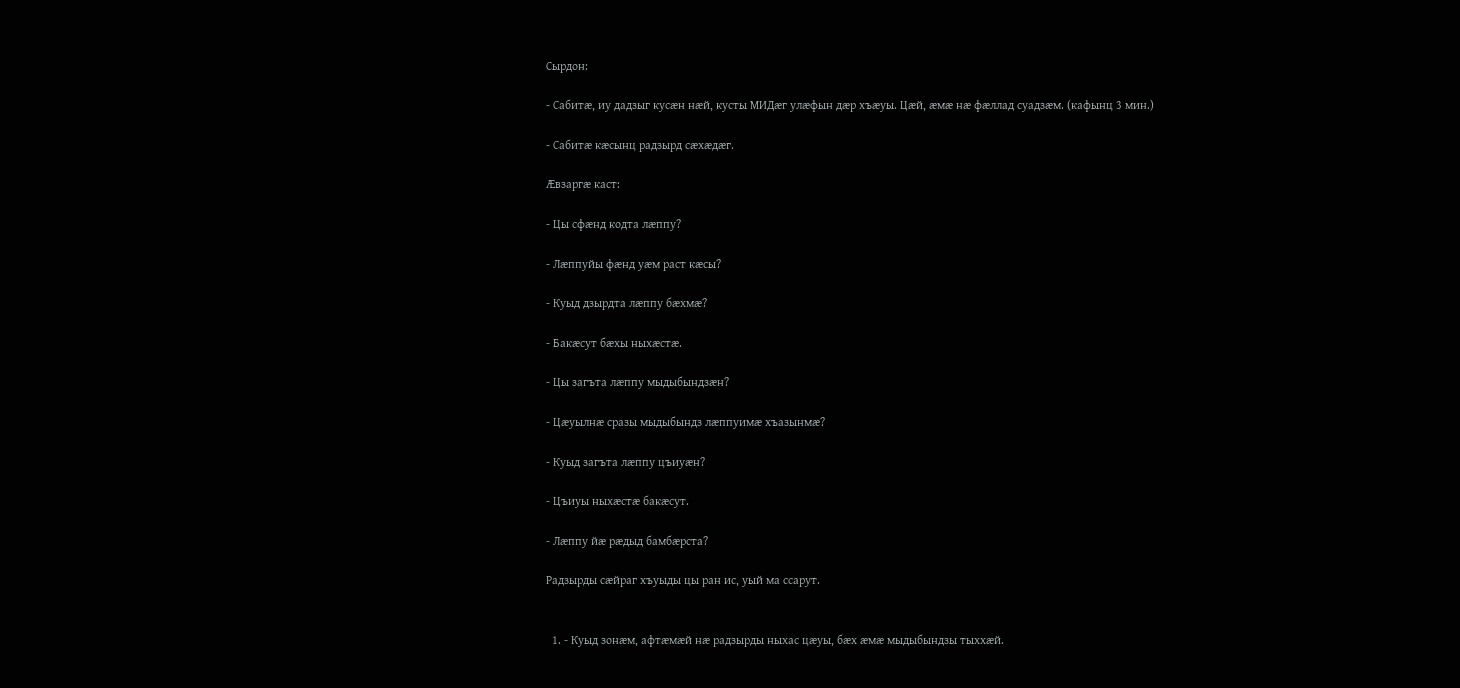Сырдон:

- Сабитæ, иу дадзыг кусæн нæй, кусты МИДæг улæфын дæр хъæуы. Цæй, æмæ нæ фæллад суадзæм. (кафынц 3 мин.)

- Сабитæ кæсынц радзырд сæхæдæг.

Æвзаргæ каст:

- Цы сфæнд кодта лæппу?

- Лæппуйы фæнд уæм раст кæсы?

- Куыд дзырдта лæппу бæхмæ?

- Бакæсут бæхы ныхæстæ.

- Цы загъта лæппу мыдыбындзæн?

- Цæуылнæ сразы мыдыбындз лæппуимæ хъазынмæ?

- Куыд загъта лæппу цъиуæн?

- Цъиуы ныхæстæ бакæсут.

- Лæппу йæ рæдыд бамбæрста?

Радзырды сæйраг хъуыды цы ран ис, уый ма ссарут.


  1. - Куыд зонæм, афтæмæй нæ радзырды ныхас цæуы, бæх æмæ мыдыбындзы тыххæй.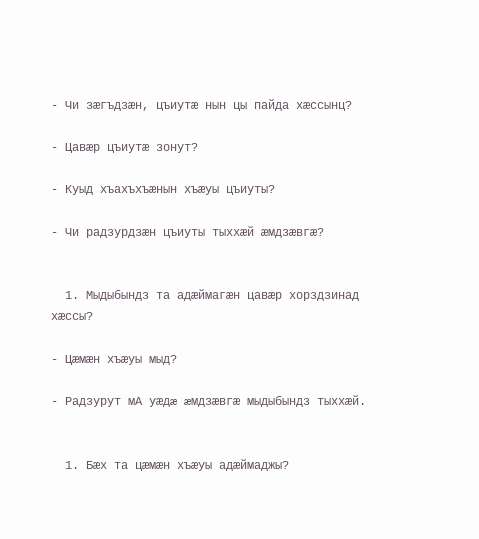- Чи зæгъдзæн, цъиутæ нын цы пайда хæссынц?

- Цавæр цъиутæ зонут?

- Куыд хъахъхъæнын хъæуы цъиуты?

- Чи радзурдзæн цъиуты тыххæй æмдзæвгæ?


  1. Мыдыбындз та адæймагæн цавæр хорздзинад хæссы?

- Цæмæн хъæуы мыд?

- Радзурут мА уæдæ æмдзæвгæ мыдыбындз тыххæй.


  1. Бæх та цæмæн хъæуы адæймаджы?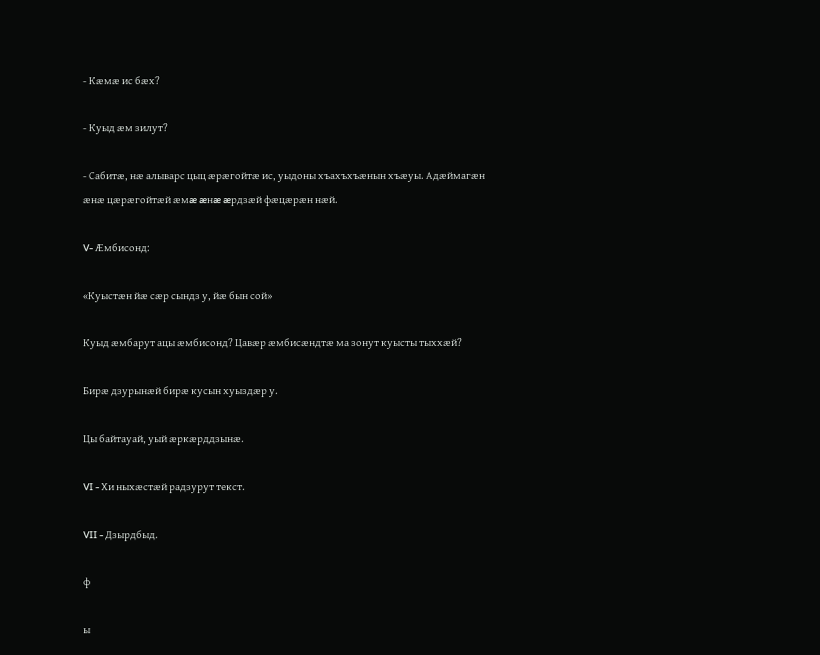- Кæмæ ис бæх?

- Куыд æм зилут?

- Сабитæ, нæ алыварс цыц æрæгойтæ ис, уыдоны хъахъхъæнын хъæуы. Адæймагæн æнæ цæрæгойтæй æмæ æнæ æрдзæй фæцæрæн нæй.

V- Æмбисонд:

«Куыстæн йæ сæр сындз у, йæ бын сой»

Куыд æмбарут ацы æмбисонд? Цавæр æмбисæндтæ ма зонут куысты тыххæй?

Бирæ дзурынæй бирæ кусын хуыздæр у.

Цы байтауай, уый æркæрддзынæ.

VI - Хи ныхæстæй радзурут текст.

VII - Дзырдбыд.

ф

ы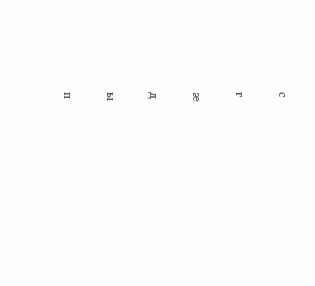с

г

æ

д

ы

п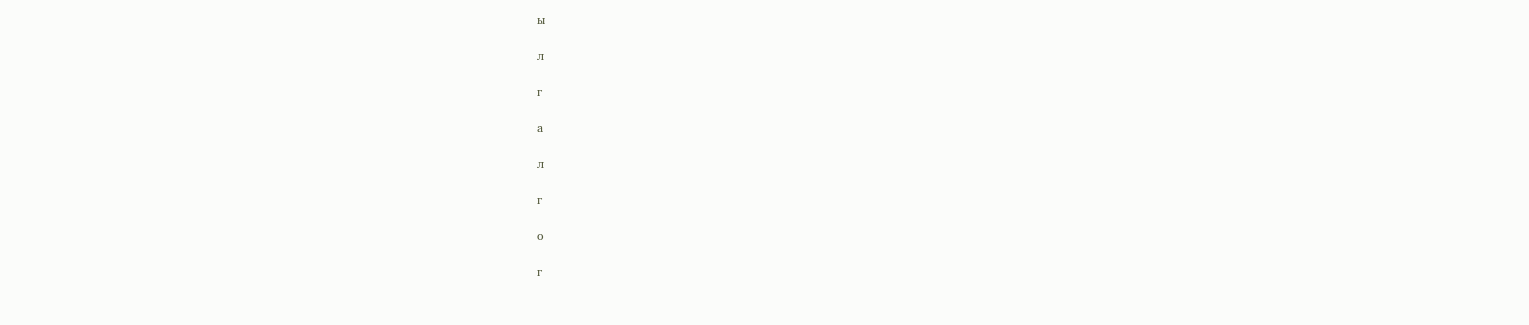ы

л

г

а

л

г

о

г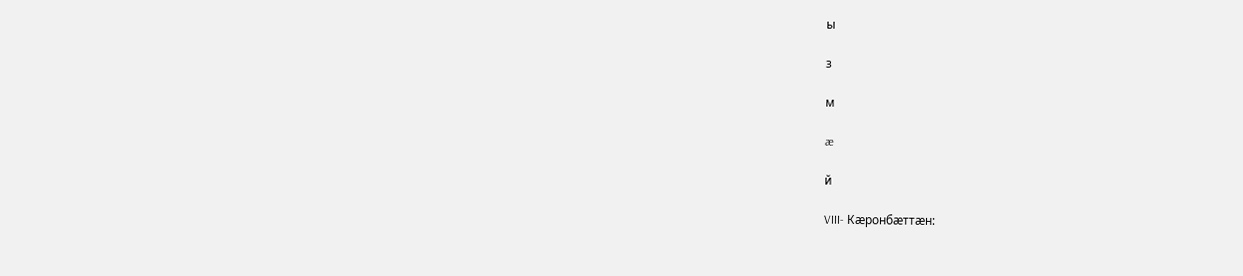ы

з

м

æ

й

VIII- Кæронбæттæн: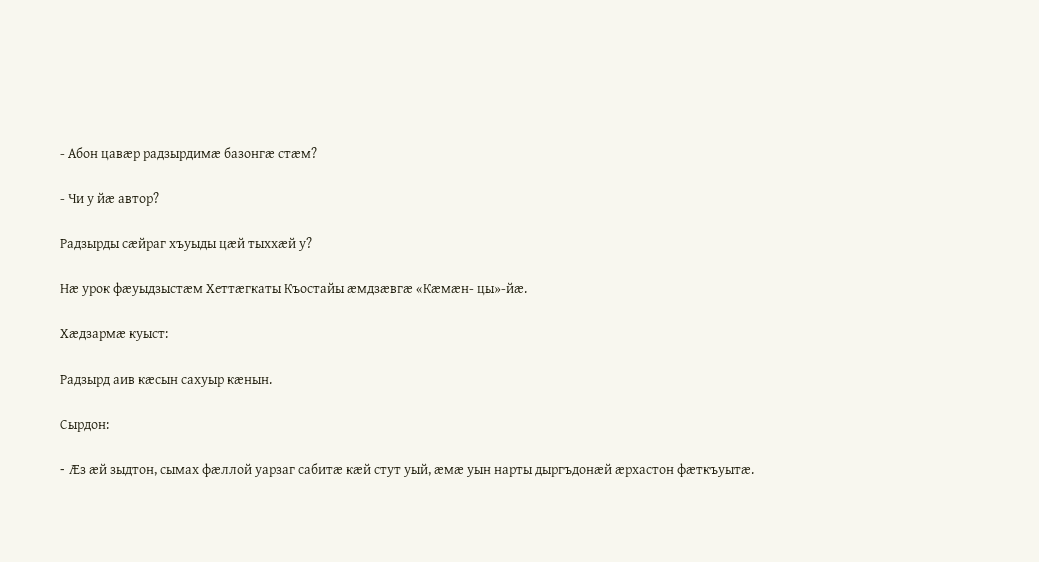- Абон цавæр радзырдимæ базонгæ стæм?

- Чи у йæ автор?

Радзырды сæйраг хъуыды цæй тыххæй у?

Нæ урок фæуыдзыстæм Хеттæгкаты Къостайы æмдзæвгæ «Кæмæн- цы»-йæ.

Хæдзармæ куыст:

Радзырд аив кæсын сахуыр кæнын.

Сырдон:

- Æз æй зыдтон, сымах фæллой уарзаг сабитæ кæй стут уый, æмæ уын нарты дыргъдонæй æрхастон фæткъуытæ.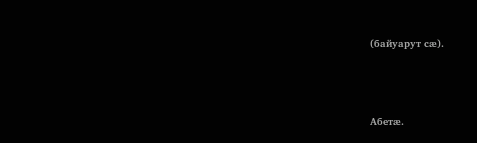(байуарут сæ).





Абетæ.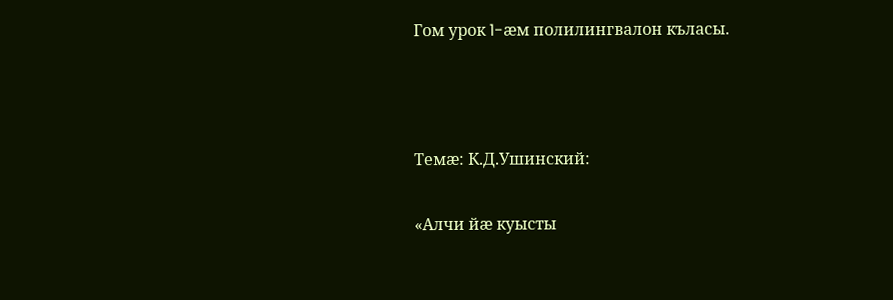Гом урок 1-æм полилингвалон къласы.



Темæ: К.Д.Ушинский:

«Алчи йæ куысты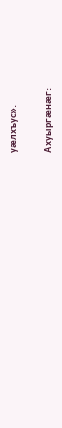уæлхъус».


Ахуыргæнæг: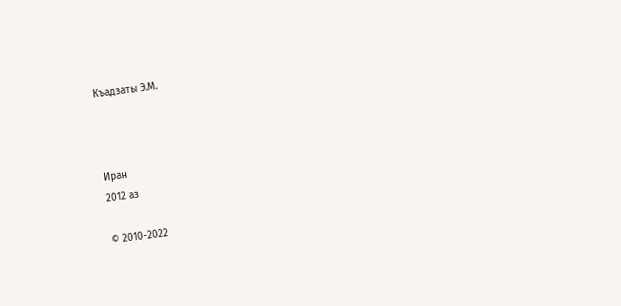Къадзаты Э.М.



Иран
2012 аз

© 2010-2022